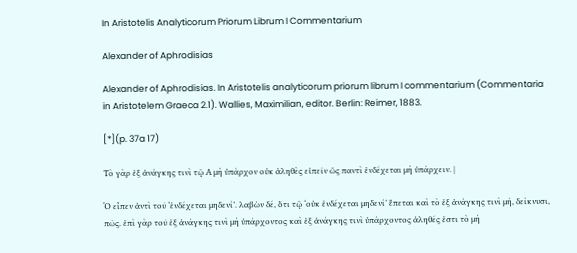In Aristotelis Analyticorum Priorum Librum I Commentarium

Alexander of Aphrodisias

Alexander of Aphrodisias. In Aristotelis analyticorum priorum librum I commentarium (Commentaria in Aristotelem Graeca 2.1). Wallies, Maximilian, editor. Berlin: Reimer, 1883.

[*](p. 37a 17)

Τὸ γὰρ ἐξ ἀνάγκης τινὶ τῷ Α μὴ ὑπάρχον οὐκ ἀληθὲς εἰπεῖν ὡς παντὶ ἐνδέχεται μὴ ὑπάρχειν. |

Ὁ εἶπεν ἀντὶ τοῦ ‘ἐνδέχεται μηδενί’. λαβὼν δέ, ὅτι τῷ ‘οὐκ ἐνδέχεται μηδενί’ ἕπεται καὶ τὸ ἐξ ἀνάγκης τινὶ μή, δείκνυσι, πῶς. ἐπὶ γὰρ τοῦ ἐξ ἀνάγκης τινὶ μὴ ὑπάρχοντος καὶ ἐξ ἀνάγκης τινὶ ὑπάρχοντος ἀληθές ἐστι τὸ μὴ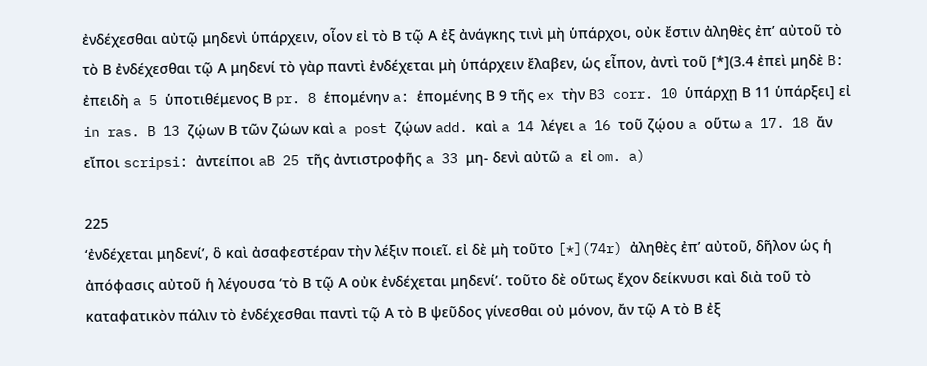ἐνδέχεσθαι αὐτῷ μηδενὶ ὑπάρχειν, οἷον εἰ τὸ Β τῷ Α ἐξ ἀνάγκης τινὶ μὴ ὑπάρχοι, οὐκ ἔστιν ἀληθὲς ἐπ’ αὐτοῦ τὸ τὸ Β ἐνδέχεσθαι τῷ Α μηδενί τὸ γὰρ παντὶ ἐνδέχεται μὴ ὑπάρχειν ἔλαβεν, ὡς εἶπον, ἀντὶ τοῦ [*](3.4 ἐπεὶ μηδὲ B: ἐπειδὴ a 5 ὑποτιθέμενος Β pr. 8 ἑπομένην a: ἑπομένης Β 9 τῆς ex τὴν B3 corr. 10 ὑπάρχῃ Β 11 ὑπάρξει] εἰ in ras. B 13 ζῴων Β τῶν ζώων καὶ a post ζῴων add. καὶ a 14 λέγει a 16 τοῦ ζῴου a οὕτω a 17. 18 ἄν εἴποι scripsi: ἀντείποι aB 25 τῆς ἀντιστροφῆς a 33 μη- δενὶ αὐτῶ a εἰ om. a)

225
‘ἐνδέχεται μηδενί’, ὃ καὶ ἀσαφεστέραν τὴν λέξιν ποιεῖ. εἰ δὲ μὴ τοῦτο [*](74r) ἀληθὲς ἐπ’ αὐτοῦ, δῆλον ὡς ἡ ἀπόφασις αὐτοῦ ἡ λέγουσα ‘τὸ Β τῷ Α οὐκ ἐνδέχεται μηδενί’. τοῦτο δὲ οὕτως ἔχον δείκνυσι καὶ διὰ τοῦ τὸ καταφατικὸν πάλιν τὸ ἐνδέχεσθαι παντὶ τῷ Α τὸ Β ψεῦδος γίνεσθαι οὐ μόνον, ἄν τῷ Α τὸ Β ἐξ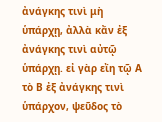ἀνάγκης τινὶ μὴ ὑπάρχῃ, ἀλλὰ κἄν ἐξ ἀνάγκης τινὶ αὐτῷ ὑπάρχῃ. εἰ γὰρ εἴη τῷ Α τὸ Β ἐξ ἀνάγκης τινὶ ὑπάρχον, ψεῦδος τὸ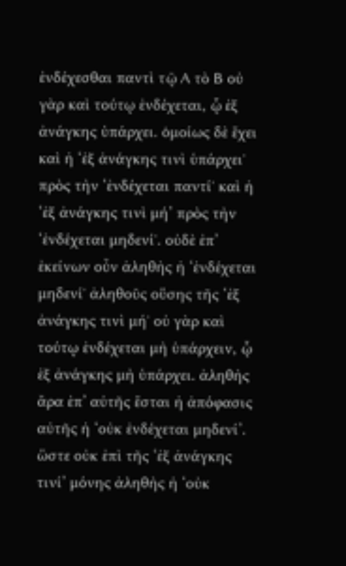ἐνδέχεσθαι παντὶ τῷ Α τὸ Β οὐ γὰρ καὶ τούτῳ ἐνδέχεται, ᾧ ἐξ ἀνάγκης ὑπάρχει. ὁμοίως δὲ ἔχει καὶ ἡ ‘ἐξ ἀνάγκης τινὶ ὑπάρχει᾿ πρὸς τὴν ‘ἐνδέχεται παντί᾿ καὶ ἡ ‘ἐξ ἀνάγκης τινὶ μή’ πρὸς τὴν ‘ἐνδέχεται μηδενί᾿. οὐδὲ ἐπ’ ἐκείνων οὖν ἀληθὴς ἡ ‘ἐνδέχεται μηδενί᾿ ἀληθοῦς οὕσης τῆς ‘ἐξ ἀνάγκης τινὶ μή᾿ οὐ γὰρ καὶ τούτῳ ἐνδέχεται μὴ ὑπάρχειν, ᾧ ἐξ ἀνάγκης μὴ ὑπάρχει. ἀληθὴς ἄρα ἐπ’ αὐτῆς ἔσται ἡ ἀπόφασις αὐτῆς ἡ ‘οὐκ ἐνδέχεται μηδενί’. ὥστε οὐκ ἐπὶ τῆς ‘ἐξ ἀνάγκης τινί’ μόνης ἀληθὴς ἡ ‘οὐκ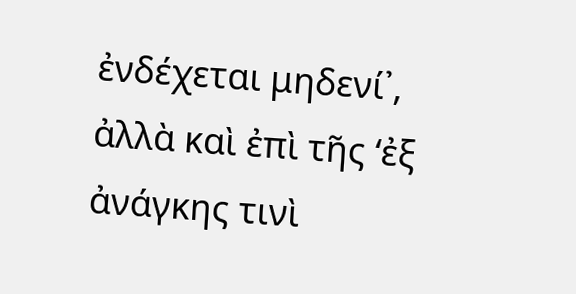ἐνδέχεται μηδενί᾿, ἀλλὰ καὶ ἐπὶ τῆς ‘ἐξ ἀνάγκης τινὶ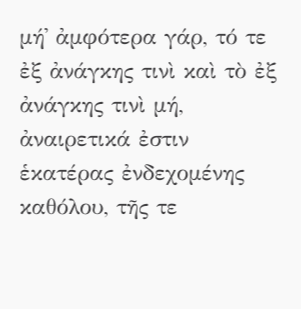μή᾿ ἀμφότερα γάρ, τό τε ἐξ ἀνάγκης τινὶ καὶ τὸ ἐξ ἀνάγκης τινὶ μή, ἀναιρετικά ἐστιν ἑκατέρας ἐνδεχομένης καθόλου, τῆς τε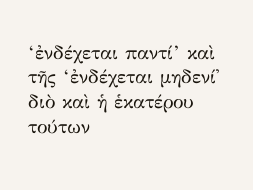‘ἐνδέχεται παντί’ καὶ τῆς ‘ἐνδέχεται μηδενί᾿ διὸ καὶ ἡ ἑκατέρου τούτων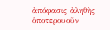ἀπόφασις ἀληθὴς ὁποτερουοῦν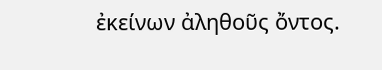ἐκείνων ἀληθοῦς ὄντος.